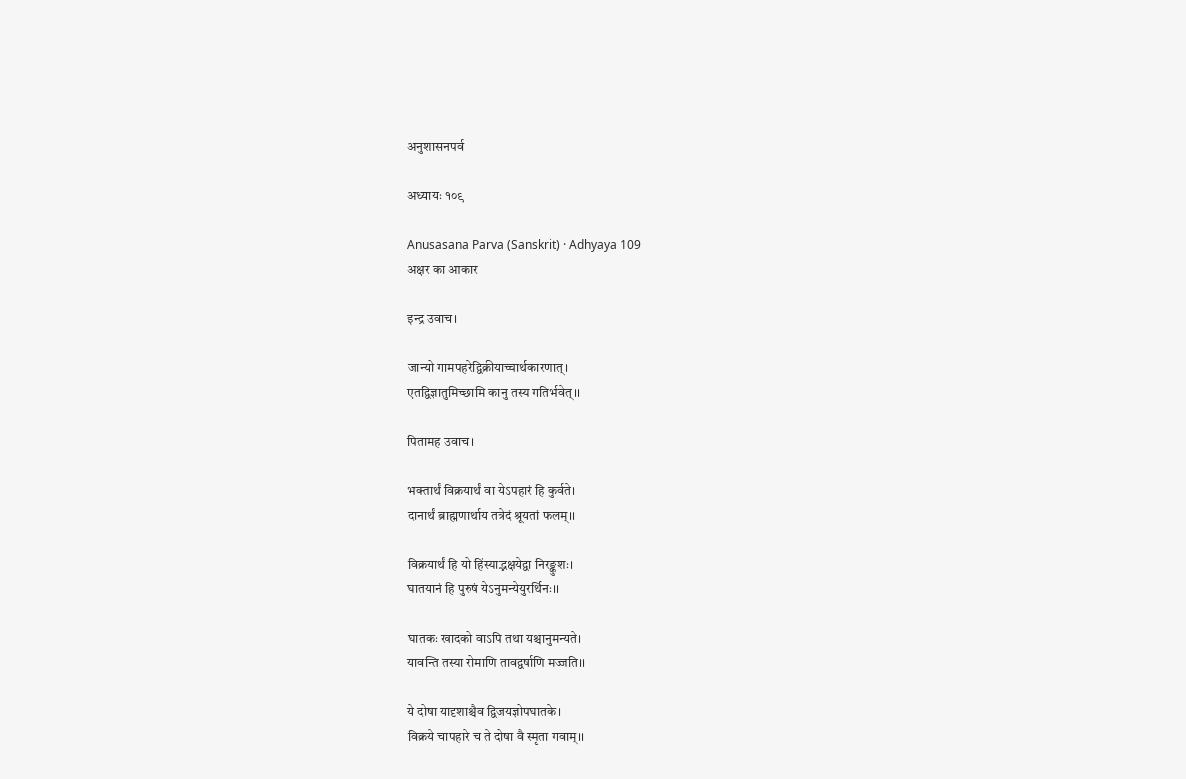अनुशासनपर्व

अध्यायः १०९

Anusasana Parva (Sanskrit) · Adhyaya 109
अक्षर का आकार

इन्द्र उवाच।

जान्यो गामपहरेद्विक्रीयाच्चार्थकारणात्।
एतद्विज्ञातुमिच्छामि कानु तस्य गतिर्भवेत्।।

पितामह उवाच।

भक्तार्थं विक्रयार्थं वा येऽपहारं हि कुर्वते।
दानार्थं ब्राह्मणार्थाय तत्रेदं श्रूयतां फलम्।।

विक्रयार्थं हि यो हिंस्याद्भक्षयेद्वा निरङ्कुशः।
घातयानं हि पुरुषं येऽनुमन्येयुरर्थिनः।।

घातकः खादको वाऽपि तथा यश्चानुमन्यते।
यावन्ति तस्या रोमाणि तावद्वर्षाणि मज्जति।।

ये दोषा यादृशाश्चैव द्विजयज्ञोपघातके।
विक्रये चापहारे च ते दोषा वै स्मृता गवाम्।।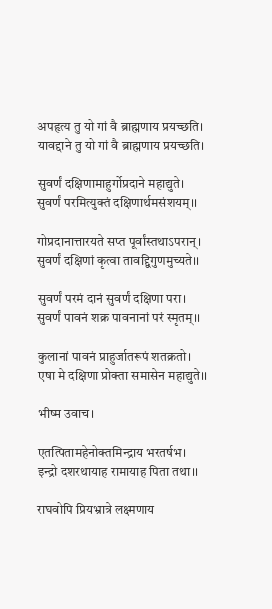अपहृत्य तु यो गां वै ब्राह्मणाय प्रयच्छति।
यावद्दाने तु यो गां वै ब्राह्मणाय प्रयच्छति।

सुवर्णं दक्षिणामाहुर्गोप्रदाने महाद्युते।
सुवर्णं परमित्युक्तं दक्षिणार्थमसंशयम्।।

गोप्रदानात्तारयते सप्त पूर्वांस्तथाऽपरान्।
सुवर्णं दक्षिणां कृत्वा तावद्द्विगुणमुच्यते।।

सुवर्णं परमं दानं सुवर्णं दक्षिणा परा।
सुवर्णं पावनं शक्र पावनानां परं स्मृतम्।।

कुलानां पावनं प्राहुर्जातरूपं शतक्रतो।
एषा मे दक्षिणा प्रोक्ता समासेन महाद्युते।।

भीष्म उवाच।

एतत्पितामहेनोक्तमिन्द्राय भरतर्षभ।
इन्द्रो दशरथायाह रामायाह पिता तथा।।

राघवोपि प्रियभ्रात्रे लक्ष्मणाय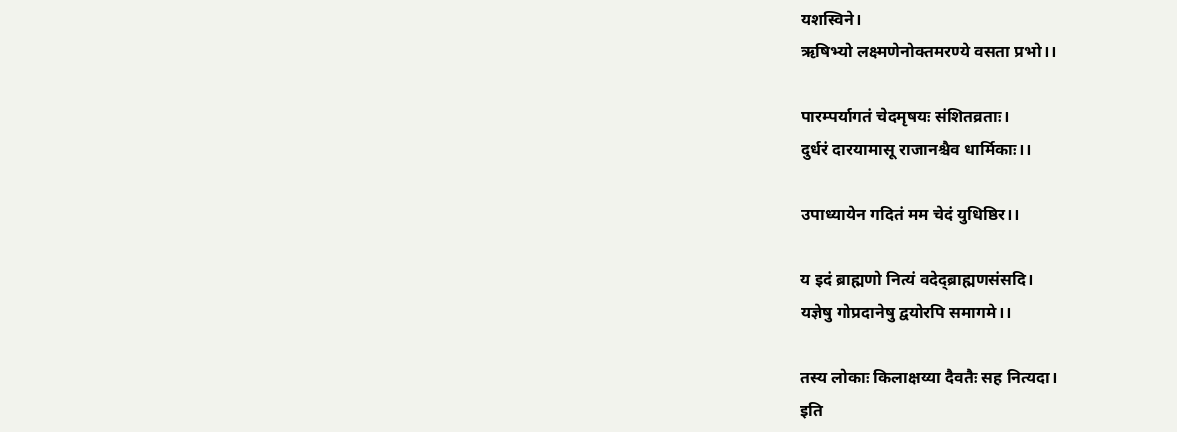यशस्विने।
ऋषिभ्यो लक्ष्मणेनोक्तमरण्ये वसता प्रभो।।

पारम्पर्यागतं चेदमृषयः संशितव्रताः।
दुर्धरं दारयामासू राजानश्चैव धार्मिकाः।।

उपाध्यायेन गदितं मम चेदं युधिष्ठिर।।

य इदं ब्राह्मणो नित्यं वदेद्ब्राह्मणसंसदि।
यज्ञेषु गोप्रदानेषु द्वयोरपि समागमे।।

तस्य लोकाः किलाक्षय्या दैवतैः सह नित्यदा।
इति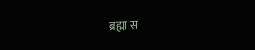ब्रह्मा स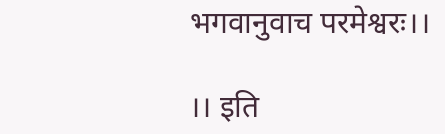भगवानुवाच परमेश्वरः।।

।। इति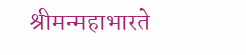श्रीमन्महाभारते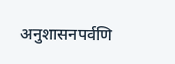अनुशासनपर्वणि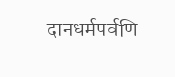दानधर्मपर्वणि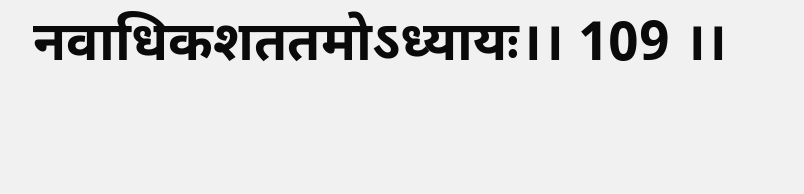नवाधिकशततमोऽध्यायः।। 109 ।।